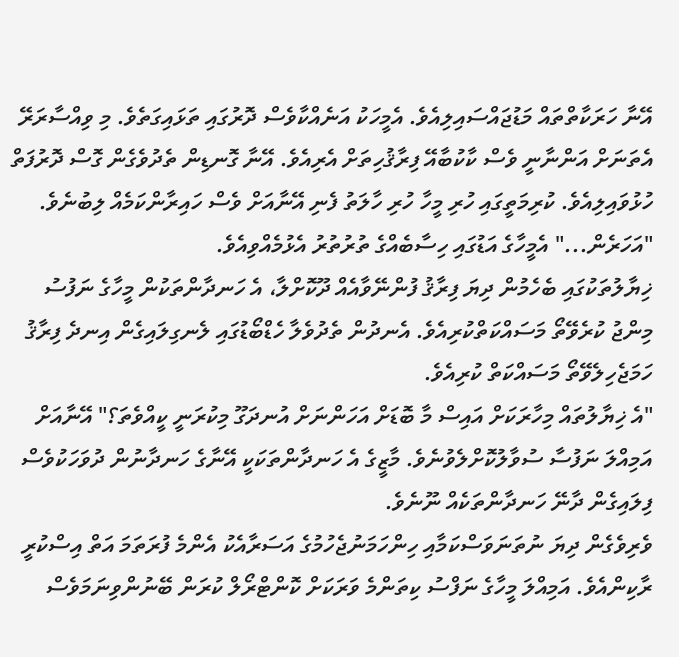އޭނާ ހަރަކާތްތައް މަޑުޖައްސައިލިއެވެ. އެމީހަކު އަނެއްކާވެސް ދޮރުގައި ތަޅައިގަތެވެ. މި ވިއްސާރަރޭ އެތަނަށް އަންނާނީ ވެސް ކާކުބާއޭ ފިރާޤުހިތަށް އެރިއެވެ. އޭނާ ގޮނޑިން ތެދުވެގެން ގޮސް ދޮރުފަތް ހުޅުވައިލިއެވެ. ކުރިމަތީގައި ހުރި މީހާ ހުރި ހާލަތު ފެނި އޭނާއަށް ވެސް ހައިރާންކަމެއް ލިބުނެވެ.
"އަހަރެން..." އެމީހާގެ އަޑުގައި ހިސާބެއްގެ ތުރުތުރު އެޅުމެއްވިއެވެ.
ޚިޔާލުތަކުގައި ބެހެމުން ދިޔަ ފިރާޤު ފުންނޭވާއެއް ދޫކޮށްލާ، އެ ހަނދާންތަކުން މީހާގެ ނަފުސު މިންޖު ކުރެވޭތޯ މަސައްކަތްކުރިއެވެ. އެނދުން ތެދުވެލާ ހެޑްބޯޑުގައި ލެނގިލައިގެން އިނދެ ފިރާޤު ހަމަޖެހިލެވޭތޯ މަސައްކަތް ކުރިއެވެ.
"އެ ޚިޔާލުތައް މިހާރަކަށް އައިސް މާ ބޮޑަށް އަހަންނަށް އުނދަގޫ މިކުރަނީ ކީއްވެތަ؟" އޭނާއަށް އަމިއްލަ ނަފުސާ ސުވާލުކޮށްލެވުނެވެ. މާޒީގެ އެ ހަނދާންތަކަކީ އޭނާގެ ހަނދާނުން ދުވަހަކުވެސް ފިލައިގެން ދާނޭ ހަނދާންތަކެއް ނޫނެވެ.
ވެރިވެގެން ދިޔަ ނުތަނަވަސްކަމާއި ހިންހަމަނުޖެހުމުގެ އަސަރާއެކު އެންމެ ފުރަތަމަ އަތް އިސްކުރީ ރާކިންއެވެ. އަމިއްލަ މީހާގެ ނަފްސު ކިތަންމެ ވަރަކަށް ކޮންޓްރޯލް ކުރަން ބޭނުންވިނަމަވެސް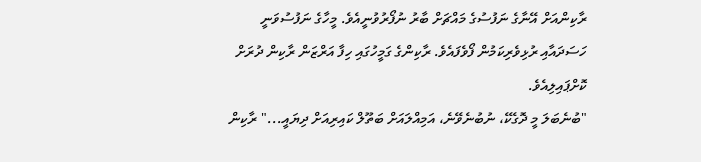ރާކިންއަށް އޭނާގެ ނަފުސުގެ މައްޗަށް ބާރު ނުފޯރުވުނީއެވެ. މީހާގެ ނަފުސުވަނީ ހަސަދައާއި ރުޅިވެރިކަމުން ފޯވެފައެވެ. ރާކިންގެ ގަމީހުގައި ހިފާ އަރްޒަން ރާކިން ދުރަށް ކޮށްޕައިލިއެވެ.
"ބުނެބަލަ މީ ދޮގެކޭ، ނުބުނެވޭނެ، އަމިއްލައަށް ބަތޫލް ކައިރިއަށް ދިޔައީ..." ރާކިން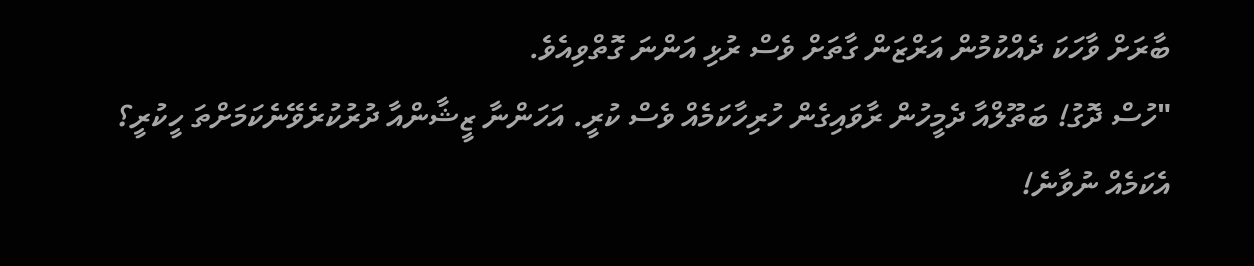ބާރަށް ވާހަކަ ދެއްކުމުން އަރްޒަން ގާތަށް ވެސް ރުޅި އަންނަ ގޮތްވިއެވެ.
"ހުސް ދޮގު! ބަތޫލްއާ ދެމީހުން ރާވައިގެން ހުރިހާކަމެއް ވެސް ކުރީ. އަހަންނާ ޒީޝާންއާ ދުރުކުރެވޭނެކަމަށްތަ ހީކުރީ؟ އެކަމެއް ނުވާނެ!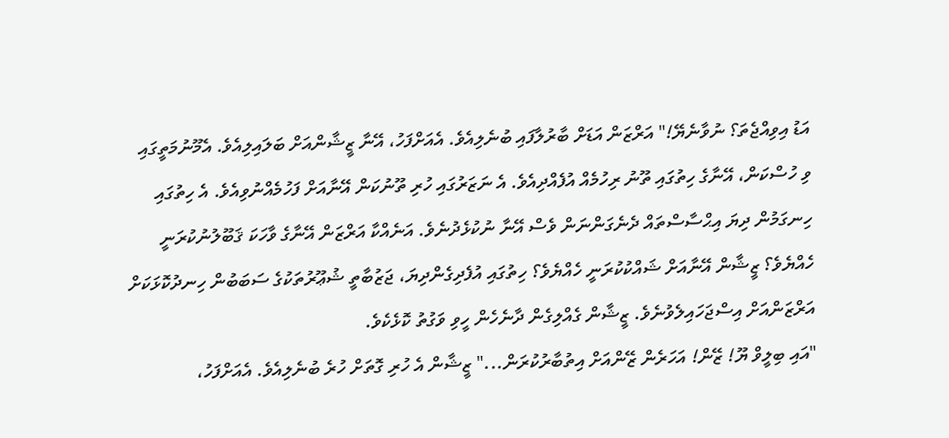އަޑު އިވިއްޖެތަ؟ ނުވާނެޔޭ!" އަރްޒަން އަޑަށް ބާރުލާފައި ބުނެލިއެވެ. އެއަށްފަހު، އޭނާ ޒީޝާންއަށް ބަލައިލިއެވެ. އެމޫނުމަތީގައި ވި ހުސްކަން، އޭނާގެ ހިތުގައި ތޫނު ރިހުމެއް އުފެއްދިއެވެ. އެ ނަޒަރުގައި ހުރި ތޫނުކަން އޭނާއަށް ފަހުމެއްނުވިއެވެ. އެ ހިތުގައި ހިނގަމުން ދިޔަ އިޙްސާސްތައް ދެނެގަންނަން ވެސް އޭނާ ނުކުޅެދުނެވެ. އަނެއްކާ އަރްޒަން އޭނާގެ ވާހަކަ ޤަބޫލުނުކުރަނީ ހެއްޔެވެ؟ ޒީޝާން އޭނާއަށް ޝައްކުކުރަނީ ހެއްޔެވެ؟ ހިތުގައި އުފެދިގެންދިޔަ، ޖަޒުބާތީ ޝުޢޫރުތަކުގެ ސަބަބުން ހިނދުކޮޅަކަށް އަރްޒަންއަށް އިސްޖަހައިލެވުނެވެ. ޒީޝާން ގެއްލިގެން ދާނެހެން ހީވި ވަގުތު ކޮޅެކެވެ.
"އައި ބިލީވް ޔޫ! ޒޭން! އަހަރެން ޒޭންއަށް އިތުބާރުކުރަން..." ޒީޝާން އެ ހުރި ގޮތަށް ހުރެ ބުނެލިއެވެ. އެއަށްފަހު،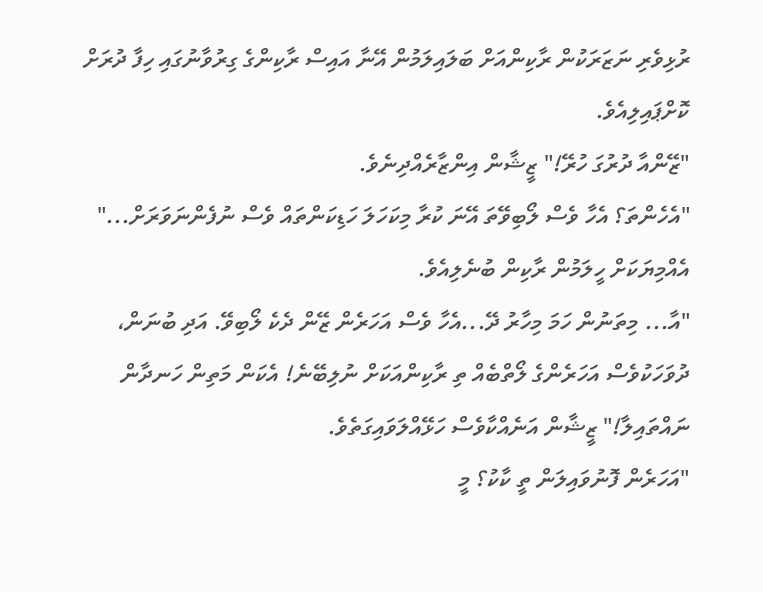ރުޅިވެރި ނަޒަރަކުން ރާކިންއަށް ބަލައިލަމުން އޭނާ އައިސް ރާކިންގެ ގިރުވާނުގައި ހިފާ ދުރަށް ކޮށްޕައިލިއެވެ.
"ޒޭންއާ ދުރުގަ ހުރޭ!" ޒީޝާން އިންޒާރެއްދިނެވެ.
"އެހެންތަ؟ އެހާ ވެސް ލޯބިވޭތަ އޭނަ ކުރާ މިކަހަލަ ހަޑިކަންތައް ވެސް ނުފެންނަވަރަށް..." އެއްމިޔަކަށް ހީލަމުން ރާކިން ބުނެލިއެވެ.
"އާ... މިތަނުން ހަމަ މިހާރު ދޭ...އެހާ ވެސް އަހަރެން ޒޭން ދެކެ ލޯބިވޭ. އަދި ބުނަން، ދުވަހަކުވެސް އަހަރެންގެ ލޯތްބެއް ތި ރާކިންއަކަށް ނުލިބޭނެ! އެކަން މަތިން ހަނދާން ނައްތައިލާ!" ޒީޝާން އަނެއްކާވެސް ހަޅޭއްލަވައިގަތެވެ.
"އަހަރެން ފޮނުވައިލަން ތީ ކާކު؟ މީ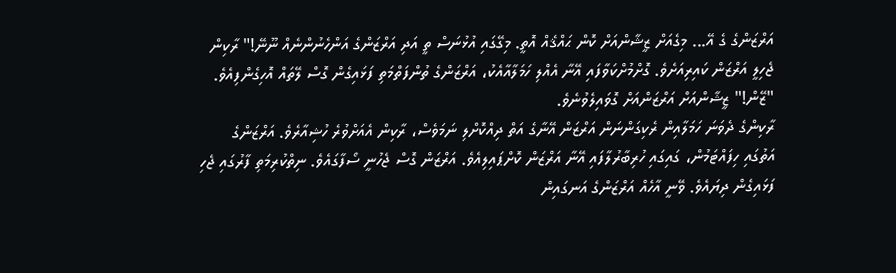އަރްޒަންގެ ގެ އޭ... މިގެއަށް ޒީޝާންއަށް ކޮން ޙައްޤެއް އޮތީ. މިގޭގައި އުޅުނަސް ތީ އަދި އަރްޒަންގެ އަންހެނުންނެއް ނޫނޭ!" ރާކިން ޖެހިލީ އަރްޒަން ކައިރިއަށެވެ. ގޮށްމުށްކަވާފައި އޭނާ އެއްލި ހަމަލާއާއެކު، އަރްޒަންގެ ތުންފަތްމަތި ފަޅައިގެން ގޮސް ލޭތައް އޮހިގެންފިއެވެ.
"ޒޭން!" ޒީޝާންއަށް އަރްޒަންއަށް ގޮވައިލެވުނެވެ.
ރާކިންގެ ދެވަނަ ހަމަލާއިން ރެކިގަންނަން އަރްޒަން އޭނާގެ އަތް ދިއްކޮށްލި ނަމަވެސް، ރާކިން އެއަށްވުރެ ހުޝިއާރެވެ. އަރްޒަންގެ އަތުގައި ހިފައްޓަމުން، ގައިގައި ހުރިބާރުލާފައި އޭނާ އަރްޒަން ކޮށްޕައިލިއެވެ. އަރްޒަން ގޮސް ޖެހުނީ ސޯފާގައެވެ. ނިތްކުރިމަތި ފާރުގައި ޖެހި ފަޅައިގެން ދިޔައެވެ. ވޭނީ އާހެއް އަރްޒަންގެ އަނގައިން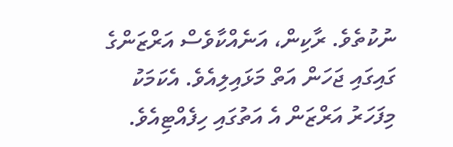ނުކުތެވެ. ރާކިން، އަނެއްކާވެސް އަރްޒަންގެ ގައިގައި ޖަހަން އަތް މަޅައިލިއެވެ. އެކަމަކު މިފަހަރު އަރްޒަން އެ އަތުގައި ހިފެއްޓިއެވެ.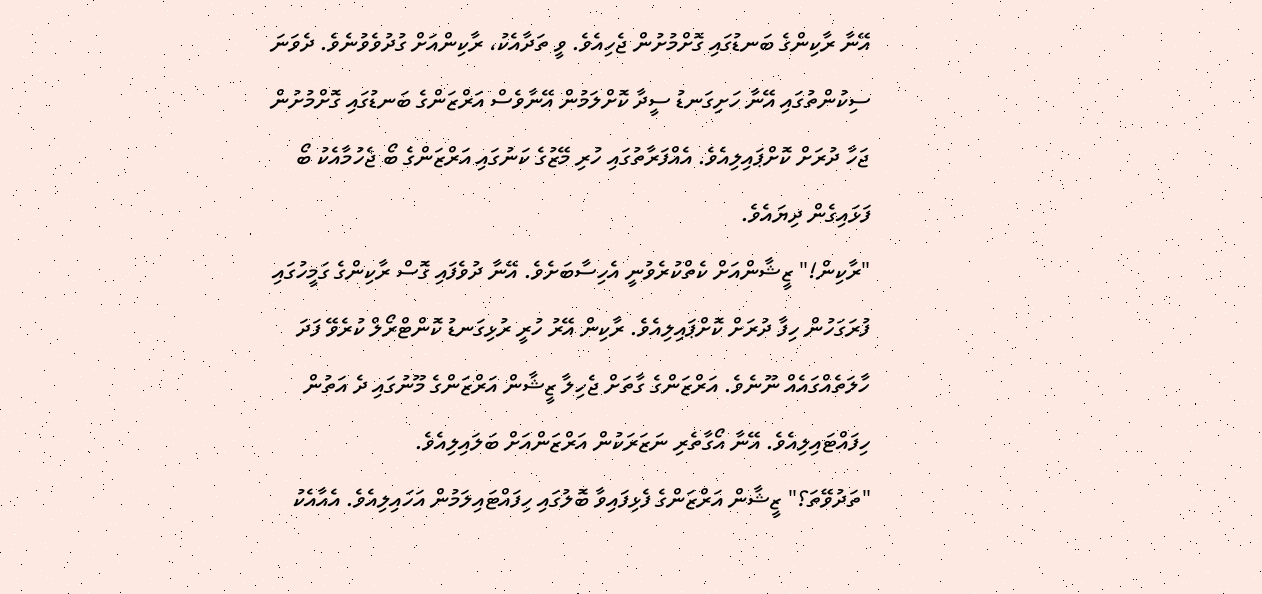އޭނާ ރާކިންގެ ބަނޑުގައި ގޮށްމުށުން ޖެހިއެވެ. ވީ ތަދާއެކު، ރާކިންއަށް ގުދުވެވުނެވެ. ދެވަނަ ސިކުންތުގައި އޭނާ ހަށިގަނޑު ސީދާ ކޮށްލަމުން އޭނާވެސް އަރްޒަންގެ ބަނޑުގައި ގޮށްމުށުން ޖަހާ ދުރަށް ކޮށްޕައިލިއެވެ. އެއްފަރާތުގައި ހުރި މޭޒުގެ ކަނުގައި އަރްޒަންގެ ބޯ ޖެހުމާއެކު ބޯ ފަޅައިގެން ދިޔައެވެ.
"ރާކިން!" ޒީޝާންއަށް ކެތްކުރެވުނީ އެހިސާބަށެވެ. އޭނާ ދުވެފައި ގޮސް ރާކިންގެ ގަމީހުގައި ފުރަގަހުން ހިފާ ދުރަށް ކޮށްޕައިލިއެވެ. ރާކިން އޭރު ހުރީ ރުޅިގަނޑު ކޮންޓްރޯލް ކުރެވޭ ފަދަ ހާލަތެއްގައެއް ނޫނެވެ. އަރްޒަންގެ ގާތަށް ޖެހިލާ ޒީޝާން އަރްޒަންގެ މޫނުގައި ދެ އަތުން ހިފައްޓައިލިއެވެ. އޭނާ އޯގާތެރި ނަޒަރަކުން އަރްޒަންއަށް ބަލައިލިއެވެ.
"ތަދުވޭތަ؟" ޒީޝާން އަރްޒަންގެ ފެޅިފައިވާ ބޮލުގައި ހިފައްޓައިލަމުން އަހައިލިއެވެ. އެއާއެކު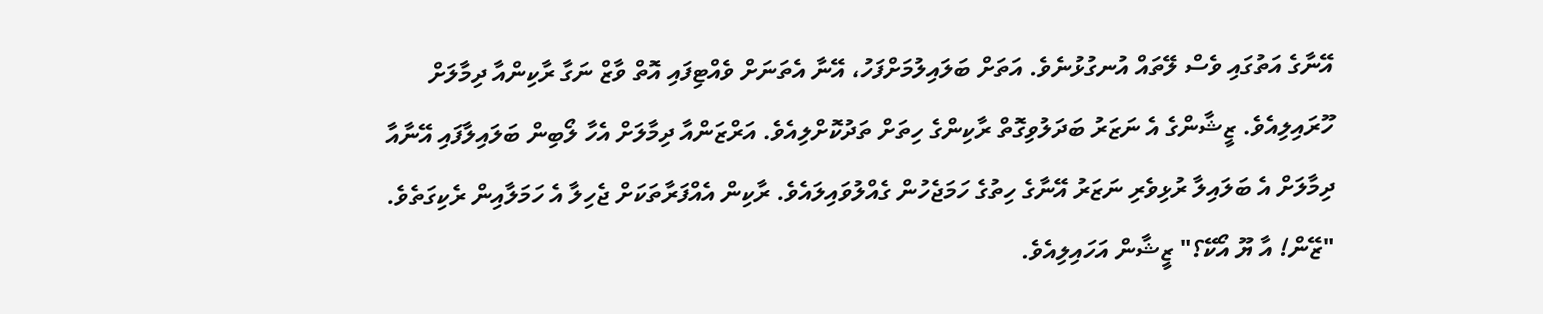އޭނާގެ އަތުގައި ވެސް ލޭތައް އުނގުޅުނެވެ. އަތަށް ބަލައިލުމަށްފަހު، އޭނާ އެތަނަށް ވެއްޓިފައި އޮތް ވާޒް ނަގާ ރާކިންއާ ދިމާލަށް ހޫރައިލިއެވެ. ޒީޝާންގެ އެ ނަޒަރު ބަދަލުވިގޮތް ރާކިންގެ ހިތަށް ތަދުކޮށްލިއެވެ. އަރްޒަންއާ ދިމާލަށް އެހާ ލޯބިން ބަލައިލާފައި އޭނާއާ ދިމާލަށް އެ ބަލައިލާ ރުޅިވެރި ނަޒަރު އޭނާގެ ހިތުގެ ހަމަޖެހުން ގެއްލުވައިލައެވެ. ރާކިން އެއްފަރާތަކަށް ޖެހިލާ އެ ހަމަލާއިން ރެކިގަތެވެ.
"ޒޭން! އާ ޔޫ އޯކޭ؟" ޒީޝާން އަހައިލިއެވެ.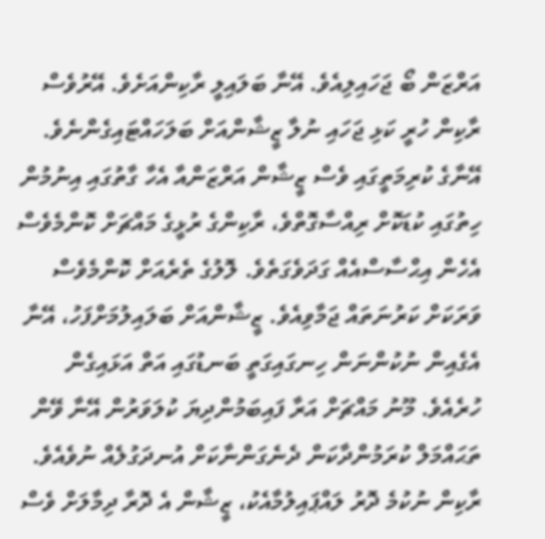އަރްޒަން ބޯ ޖަހައިލިއެވެ. އޭނާ ބަލައިލީ ރާކިންއަށެވެ. އޭރުވެސް ރާކިން ހުރީ ކަޅި ޖަހައި ނުލާ ޒީޝާންއަށް ބަލަހައްޓައިގެންނެވެ. އޭނާގެ ކުރިމަތީގައި ވެސް ޒީޝާން އަރްޒަންއާ އެހާ ގާތުގައި އިނުމުން ހިތުގައި ކުޑަކޮށް ރިއްސާގޮތްވެ، ރާކިންގެ ރުޅީގެ މައްޗަށް ކޮންމެވެސް އެހެން އިޙްސާސްއެއް ގަދަވެގަތެވެ. ލޮލުގެ ތެރެއަށް ކޮންމެވެސް ވަރަކަށް ކަރުނަތައް ޖަމާވިއެވެ. ޒީޝާންއަށް ބަލައިލުމަށްފަހު، އޭނާ އެގެއިން ނުކުންނަން ހިނގައިގަތީ ބަނޑުގައި އަތް އަޅައިގެން ހުރެއެވެ. މޫނު މައްޗަށް އަރާ ފައިބަމުންދިޔަ ކުލަވަރުން އޭނާ ވޭން ތަޙައްމަލް ކުރަމުންދާކަން ދެނެގަންނާކަށް އުނދަގުލެއް ނުވެއެވެ. ރާކިން ނުކުމެ ދޮރު ލައްޕައިލުމާއެކު، ޒީޝާން އެ ދޮރާ ދިމާލަށް ވެސް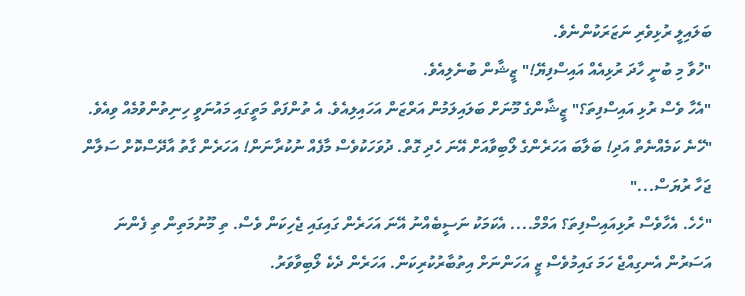ބަލައިލީ ރުޅިވެރި ނަޒަރަކުންނެވެ.
"ހުވާ މި ބުނީ ހާދަ ރުޅިއެއް އައިސްފިޔޭ!" ޒީޝާން ބުނެލިއެވެ.
"އެހާ ވެސް ރުޅި އައިސްފިތަ؟" ޒީޝާންގެ މޫނަށް ބަލައިލަމުން އަރްޒަން އަހައިލިއެވެ. އެ ތުންފަތް މަތީގައި މައުނަވީ ހިނިތުންވުމެއް ވިއެވެ.
"ހޭނެ ކަމެއްނެތް އަދި! ބަލާބަ އަހަރެންގެ ލޯބިވާއަށް އޭނަ ހެދި ގޮތް. ދުވަހަކުވެސް މާފެއް ނުކުރާނަން! އަހަރެން ގާތު އާދޭސްކޮށް ސަލާން ޖަހާ ރުޔަސް..."
"ހެހެ. އެހާވެސް ރުޅިއައިސްފިތަ؟ އަމްމް.... އެކަމަކު ނަސީބެއްނު އޭނަ އަހަރެން ގައިގައި ޖެހިކަން ވެސް. ތި މޫނުމަތިން ތި ފެންނަ އަސަރުން އެނގިއްޖެ ހަމަ ގައިމުވެސް ޒީ އަހަންނަށް އިތުބާރުކުރިކަން. އަހަރެން ދެކެ ލޯބިވާވަރު.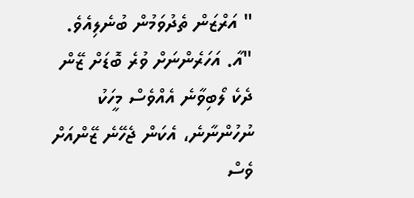" އަރްޒަން ތެދުވަމުން ބުނެލިއެވެ.
"އާ. އަހަރެންނަށް ވުރެ ބޮޑަށް ޒޭން ދެކެ ލޯބިވާނެ އެއްވެސް މީހަކު ނުހުންނާނެ، އެކަން ޖެހޭނެ ޒޭންއަށް ވެސް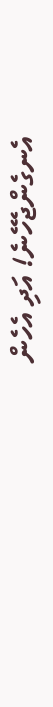އެނގެންޖެހޭނެ! އަދި އެހެން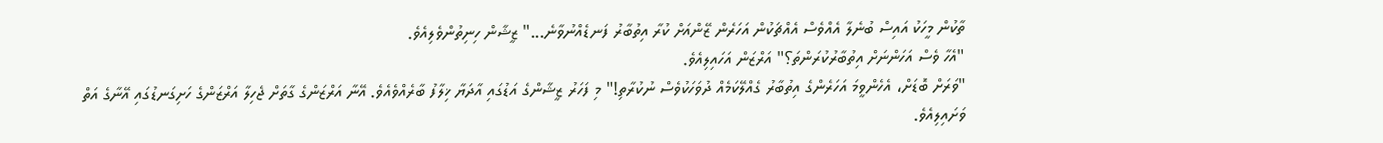ތާކުން މީހަކު އައިސް ބުނެލާ އެއްވެސް އެއްޗަކުން އަހަރެން ޒޭންއަށް ކުރާ އިތުބާރު ފަނޑެއްނުވާނެ..." ޒީޝާން ހިނިތުންވެލިއެވެ.
"އެހާ ވެސް އަހަންނަށް އިތުބާރުކުރަންތަ؟" އަރްޒަން އަހައިލިއެވެ.
"ވަރަށް ބޮޑަށް، އެހެންވީމަ އަހަރެންގެ އިތުބާރު ގެއްލޭކަމެއް ދުވަހަކުވެސް ނުކުރާތި!" މި ފަހަރު ޒީޝާންގެ އަޑުގައި އާދަޔާ ޚިލާފު ބާރެއްވެއެވެ. އޭނާ އަރްޒަންގެ ގާތަށް ޖެހިލާ އަރްޒަންގެ ހަށިގަނޑުގައި އޭނާގެ އަތް ވަށައިލިއެވެ.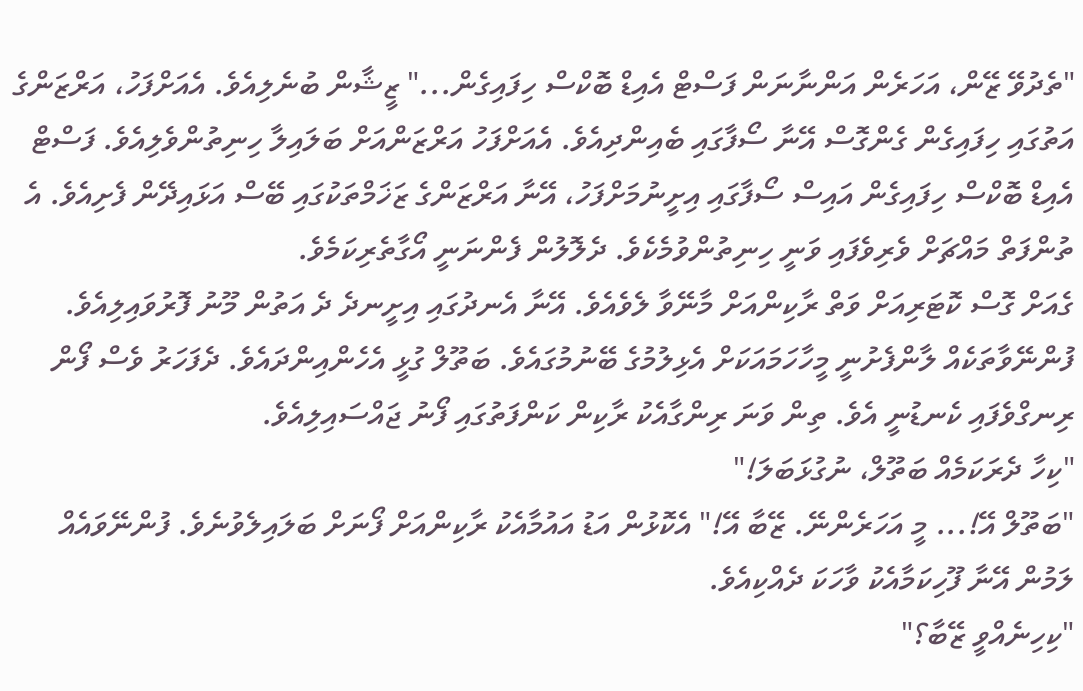"ތެދުވޭ ޒޭން، އަހަރެން އަންނާނަން ފަސްޓް އެއިޑް ބޮކްސް ހިފައިގެން..." ޒީޝާން ބުނެލިއެވެ. އެއަށްފަހު، އަރްޒަންގެ އަތުގައި ހިފައިގެން ގެންގޮސް އޭނާ ސޯފާގައި ބެއިންދިއެވެ. އެއަށްފަހު އަރްޒަންއަށް ބަލައިލާ ހިނިތުންވެލިއެވެ. ފަސްޓް އެއިޑް ބޮކްސް ހިފައިގެން އައިސް ސޯފާގައި އިށީނުމަށްފަހު، އޭނާ އަރްޒަންގެ ޒަޚަމްތަކުގައި ބޭސް އަޅައިދޭން ފެށިއެވެ. އެ ތުންފަތް މައްޗަށް ވެރިވެފައި ވަނީ ހިނިތުންވުމެކެވެ. ދެލޮލުން ފެންނަނީ އޯގާތެރިކަމެވެ.
ގެއަށް ގޮސް ކޮޓަރިއަށް ވަތް ރާކިންއަށް މާނޭވާ ލެވެއެވެ. އޭނާ އެނދުގައި އިށީނދެ ދެ އަތުން މޫނު ފޮރުވައިލިއެވެ. ފުންނޭވާތަކެއް ލާންފެށުނީ މީހާހަމައަކަށް އެޅިލުމުގެ ބޭނުމުގައެވެ. ބަތޫލް ގުޅީ އެހެންއިންދައެވެ. ދެފަހަރު ވެސް ފޯން ރިނގްވެފައި ކެނޑުނީ އެވެ. ތިން ވަނަ ރިންގާއެކު ރާކިން ކަންފަތުގައި ފޯނު ޖައްސައިލިއެވެ.
"ކިހާ ދެރަކަމެއް ބަތޫލް، ނުގުޅަބަލަ!"
"ބަތޫލް އޭ!... މީ އަހަރެންނޭ. ޒޭބާ އޭ!" އެކޮޅުން އަޑު އައުމާއެކު ރާކިންއަށް ފޯނަށް ބަލައިލެވުނެވެ. ފުންނޭވައެއް ލަމުން އޭނާ ފޫހިކަމާއެކު ވާހަކަ ދެއްކިއެވެ.
"ކިހިނެއްވީ ޒޭބާ؟"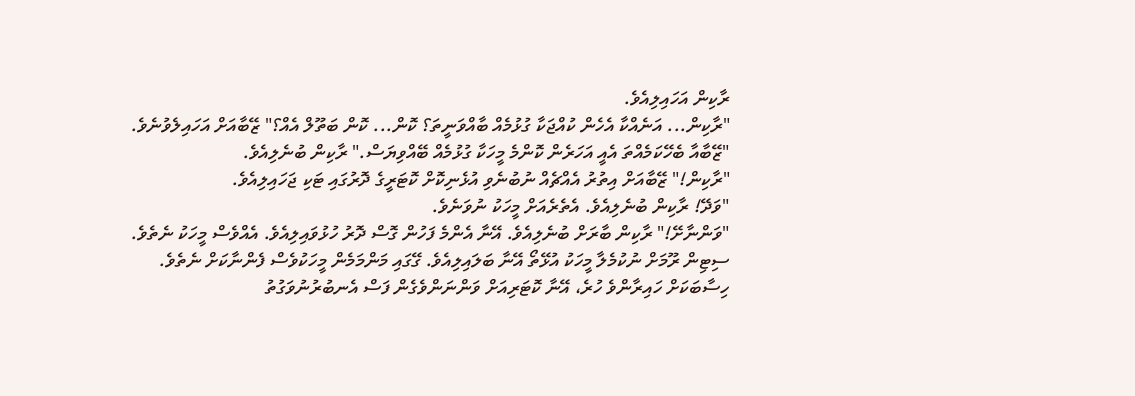ރާކިން އަހައިލިއެވެ.
"ރާކިން... އަނެއްކާ އެހެން ކުއްޖަކާ ގުޅުމެއް ބާއްވަނީތަ؟ ކޮން... ކޮން ބަތޫލް އެއް؟" ޒޭބާއަށް އަހައިލެވުނެވެ.
"ޒޭބާއާ ބެހޭކަމެއްތަ އެއީ އަހަރެން ކޮންމެ މީހަކާ ގުޅުމެއް ބޭއްވިޔަސް." ރާކިން ބުނެލިއެވެ.
"ރާކިން!" ޒޭބާއަށް އިތުރު އެއްޗެއް ނުބުނެވި އުޅެނިކޮށް ކޮޓަރީގެ ދޮރުގައި ޓަކި ޖަހައިލިއެވެ.
"ވަދޭ! ރާކިން ބުނެލިއެވެ. އެތެރެއަށް މީހަކު ނުވަނެވެ.
"ވަންނާށޭ!" ރާކިން ބާރަށް ބުނެލިއެވެ. އޭނާ އެންމެ ފަހުން ގޮސް ދޮރު ހުޅުވައިލިއެވެ. އެއްވެސް މީހަކު ނެތެވެ. ސިޓިން ރޫމަށް ނުކުމެލާ މީހަކު އުޅޭތޯ އޭނާ ބަލައިލިއެވެ. ގޭގައި މަންމަމެން މީހަކުވެސް ފެންނާކަށް ނެތެވެ. ހިސާބަކަށް ހައިރާންވެ ހުރެ، އޭނާ ކޮޓަރިއަށް ވަންނަންވެގެން ފަސް އެނބުރުނުވަގުތު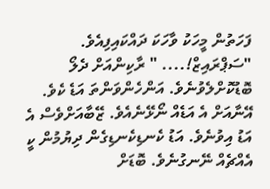ފަހަތުން މީހަކު ވާހަކަ ދައްކައިފިއެވެ.
"ސަޕްރައިޒް!.... " ރާކިންއަށް ދެލޯ ބޮޑުކޮށްލެވުނެވެ. އަންހެންވަންތަ އަޑެ ކެވެ. އޭނާއަށް އެ އަޑެއް ނޯޅޭނެއެވެ. ޒޭބާއަށްވެސް އެ އަޑު އިވުނެވެ. އަޑު ކެނޑިކެނޑިގެން ދިޔުމުން ކީ އެއްޗެއް ނޭނގުނެވެ. ބޮޑަށް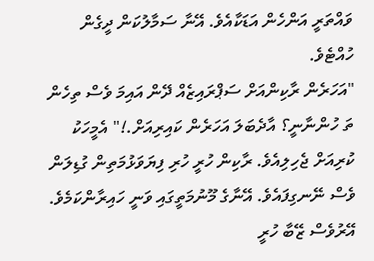ވައްތަރީ އަންހެން އަޑަކާއެވެ. އޭނާ ސަމާލުކަން ދީގެން ހުއްޓެވެ.
"އަހަރެން ރާކިންއަށް ސަޕްރައިޒެއް ދޭން އައިމަ ވެސް ތިހެން ތަ ހުންނާނީ؟ އާދެބަލަ އަހަރެން ކައިރިއަށް.!" އެމީހަކު ކުރިއަށް ޖެހިލިއެވެ. ރާކިން ހުރީ ހުރި ފިޔަވަޅުމަތިން ގުޑިލަން ވެސް ނޭނގިފައެވެ. އޭނާގެ މޫނުމަތީގައި ވަނީ ހައިރާންކަމެވެ. އޭރުވެސް ޒޭބާ ހުރީ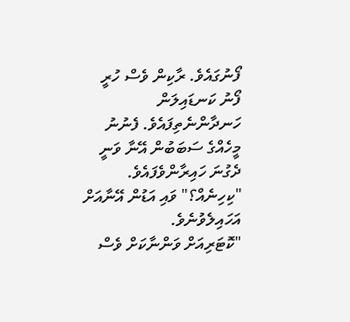ފޯނުގައެވެ. ރާކިން ވެސް ހުރީ ފޯނު ކަނޑައިލަން ހަނދާންނެތިފައެވެ. ފެނުނު މީހެއްގެ ސަބަބުން އޭނާ ވަނީ ދެގުނަ ހައިރާންވެފައެވެ.
"ކިހިނެއް؟" ވައި އަޑުން އޭނާއަށް އަހައިލެވުނެވެ.
"ކޮޓަރިއަށް ވަންނާކަށް ވެސް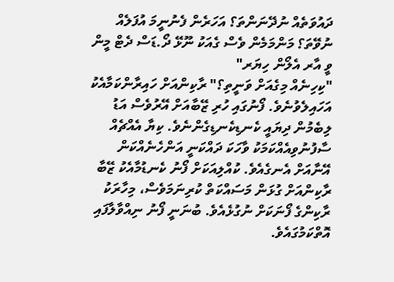ދައުވަތެއް ނުދޭނަންތަ؟ އަހަރެން ފެނުނީމަ އުފަލެއް ނުވޭތަ؟ މަންމަމެން ވެސް ގެއަކު ނޫޅޭ ދޯ.ޑަސް ދެޓް މީން ވީ އާރ އެލޯން ހިޔަރ"
"ކިހިނެއް މިގެއަށް ވަނީތި؟" ރާކިންއަށް ހައިރާންކަމާއެކު އަހައިލެވުނެވެ. ފޯނުގައި ހުރި ޒޭބާއަށް އޭރުވެސް އަޑު ލިބެމުން ދިޔައީ ކެނޑިކެނޑިގެންނެވެ. ކިޔާ އެއްޗެއް ސާފުނުވިއެއްކަމަކު ވާހަކަ ދައްކަނީ އަންހެނެއްކަން އޭނާއަށް އެނގެއެވެ. ކުއްލިއަކަށް ފޯނު ކެނޑުމާއެކު ޒޭބާ ރާކިންއަށް ގުޅަން މަސައްކަތް ކުރިނަމަވެސް، މިހާރަކު ރާކިންގެ ފޯނަކަށް ނުގުޅެއެވެ. ބުނަނީ ފޯނު ނިއްވާލާފައި އޮތްކަމުގައެވެ.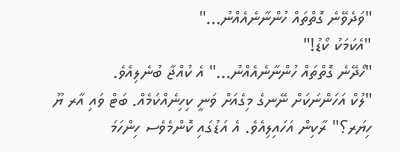"ވަދެވޭނެ ގޮތްތައް ހުންނާނެއެއްނު..."
"އެކަމަކު ކޯޑު!"
"ހޯދޭނެ ގޮތްތައް ހުންނާނެއެއްނު..." އެ ކުއްޖާ ބުނެލިއެވެ.
"ލުކް އަހަންނަކަށް ނޭނގެ މިގެއަށް ވަނީ ކިހިނެއްކަމެއް. ބަޓް ވައި އާރ ޔޫ ހިޔަރ؟" ރާކިން އަހައިލިއެވެ. އެ އަޑުގައި ކޮންމެވެސ ހިންހަމަ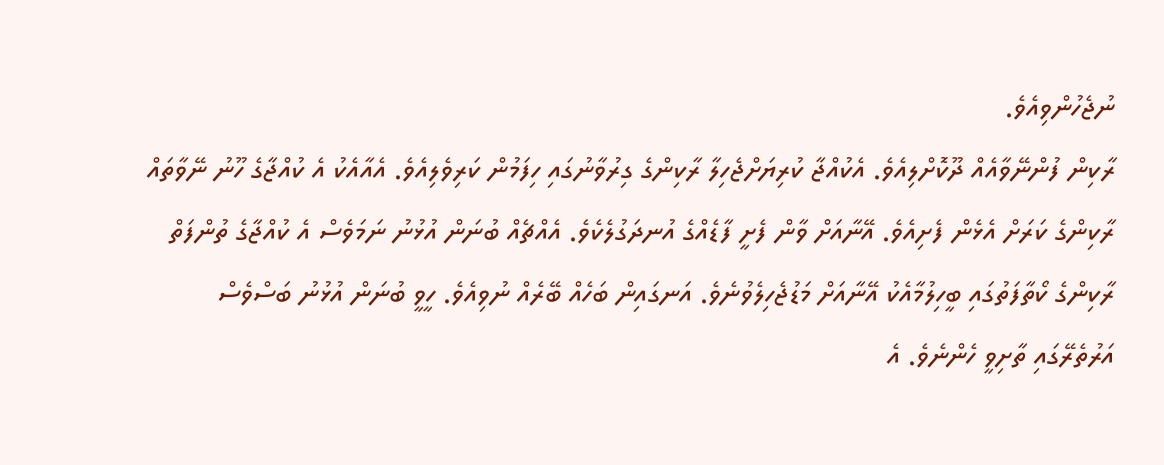ނުޖެހުންވިއެވެ.
ރާކިން ފުންނޭވާއެއް ދޫކޮށްލިއެވެ. އެކުއްޖާ ކުރިޔަށްޖެހިލާ ރާކިންގެ ގިރުވާނުގައި ހިފަމުން ކަރިވެލިއެވެ. އެއާއެކު އެ ކުއްޖާގެ ހޫނު ނޭވާތައް ރާކިންގެ ކަރަށް އެޅެން ފެށިއެވެ. އޭނާއަށް ވާން ފެށީ ފާޑެއްގެ އުނދަގުލެކެވެ. އެއްޗެއް ބުނަން އުޅުނު ނަމަވެސް އެ ކުއްޖާގެ ތުންފަތް ރާކިންގެ ކޯތާފަތުގައި ބީހިލުމާއެކު އޭނާއަށް މަޑުޖެހިލެވުނެވެ. އަނގައިން ބަހެއް ބޭރެއް ނުވިއެވެ. ހީވީ ބުނަން އުޅުނު ބަސްވެސް އަރުތެރޭގައި ތާށިވީ ހެންނެވެ. އެ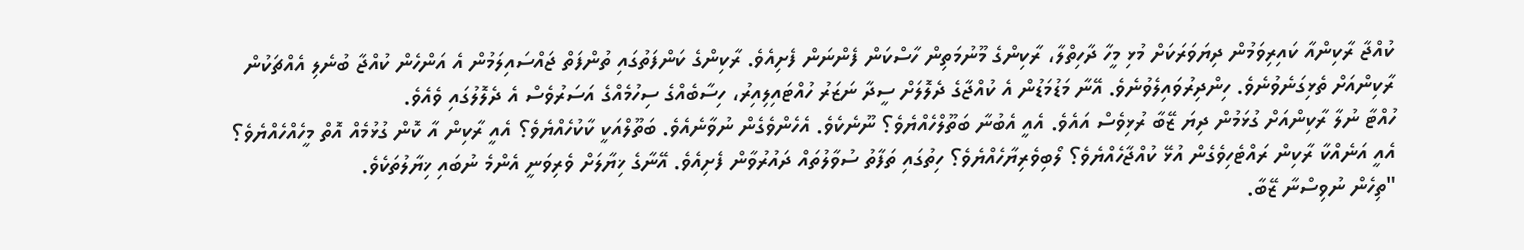ކުއްޖާ ރާކިންއާ ކައިރިވަމުން ދިޔަވަރަކަށް މުޅި މީހާ ދާހިތްލާ، ރާކިންގެ މޫނުމަތިން ހާސްކަން ފެންނަން ފެށިއެވެ. ރާކިންގެ ކަންފަތުގައި ތުންފަތް ޖައްސައިލަމުން އެ އަންހެން ކުއްޖާ ބުނެލި އެއްޗަކުން ރާކިންއަށް ތެޅިގަނެވުނެވެ. ހިންދިރުވައިލެވުނެވެ. އޭނާ މަޑުމަޑުން އެ ކުއްޖާގެ ދެލޮލަށް ސީދާ ނަޒަރު ހުއްޓައިލިއިރު، ހިސާބެއްގެ ސިހުމެއްގެ އަސަރުވެސް އެ ދެލޮލުގައި ވެއެވެ.
ހުއްޓާ ނުލާ ރާކިންއަށް ގުޅަމުން ދިޔަ ޒޭބާ ރުޅިވެސް އައެވެ. އެއީ އެބުނާ ބަތޫލްހެއްޔެވެ؟ ނޫނެކެވެ. އެހެންވެގެން ނުވާނެއެވެ. ބަތޫލްއަކީ ކާކުހެއްޔެވެ؟ އެއީ ރާކިން އާ ކޮން ގުޅުމެއް އޮތް މީހެއްހެއްޔެވެ؟ އެއީ އަނެއްކާ ރާކިން ރައްޓެހިވެގެން އުޅޭ ކުއްޖާހެއްޔެވެ؟ ލޯބިވެރިޔާހެއްޔެވެ؟ ހިތުގައި ތަފާތު ސުވާލުތައް ދައުރުވާން ފެށިއެވެ. އޭނާގެ ޚިޔާލަށް ވެރިވަނީ އެންމެ ނުބައި ޚިޔާލުތަކެވެ.
"ތިހެން ނުވިސްނާ ޒޭބާ.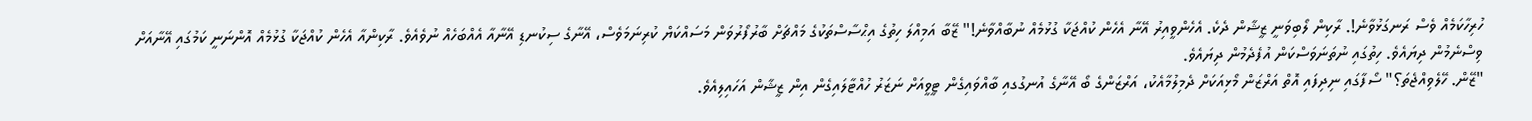ހުރިހާކަމެއް ވެސް ރަނގަޅުވާނެ!. ރާކިން ލޯބިވަނީ ޒީޝާން ދެކެ. އެހެންވީއިރު އޭނާ އެހެން ކުއްޖަކާ ގުޅުމެއް ނުބާއްވާނެ!" ޒޭބާ އަމިއްލަ ހިތުގެ އިޙްސާސްތަކުގެ މައްޗަށް ބާރުފޯރުވަން މަސައްކަޔް ކުރިނަމަވެސް، އޭނާގެ ސިކުނޑި އޭނާއާ އެއްބަހެއް ނުވެއެވެ. ރާކިންއާ އެހެން ކުއްޖަކާ ގުޅުމެއް އޮންނަނީ ކަމުގައި އޭނާއަށް ވިސްނެމުން ދިޔައެވެ. ހިތުގައި ނުތަނަވަސްކަން އުފެދެމުން ދިޔައެވެ.
"ޒޭން. ހޭލެވިއްޖެތަ؟" ސޯފާގައި ނިދިފައި އޮތް އަރްޒަން މޯޅިއަކަށް ދެމިލުމާއެކު، އަރްޒަންގެ ބޯ އޭނާގެ އުނގުގއި ބާއްވައިގެން ޓީވީއަށް ނަޒަރު ހުއްޓާލައިގެން އިން ޒީޝާން އަހައިލިއެވެ.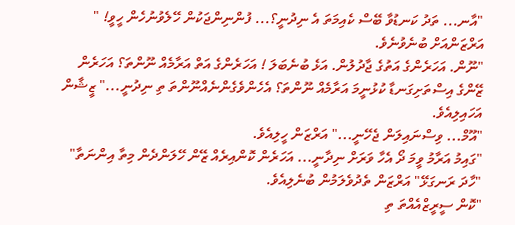"އާނ... ތަދު ކަނޑުވާ ބޭސް ކެއިމަތަ އެ ނިދުނީ؟... ފުންނިންޖަކުން ހޭލެވުނުހެން ހީވީ! " އަރްޒަންއަށް ބުނެވުނެވެ.
"ނޫން. އަހަރެންގެ އަތުގެ ޖާދުލުން. އަޅެ ބުނެބަލަ ! އަހަރެންގެ އަތް އަރާމެއް ނޫންތަ؟ އަހަރެން ޒޭންގެ އިސްތަށިގަނޑާ ކުޅުނީމަ އަރާމެއް ނޫންތަ؟ އެހެންވެގެންނެއްނޫންތަ ތި ނިދުނީ..." ޒީޝާން އަހައިލިއެވެ.
"އޫމް... ވިސްނައިލަން ޖެހޭނީ..." އަރްޒަން ހީލިއެވެ.
"ގައިމު އަރާމު ވީމަ ދޯ އެހާ ވަރަށް ނިދާނީ... އަހަރެން ކޮންއިރެއް ޒޭން ހޭލަންދެން މިތާ އިންނަތާ"
"ހާދަ ރަނގަޅޭ" އަރްޒަން ތެދުވެލަމުން ބުނެލިއެވެ.
"ކޮން ސީރީޒްއެއްތަ ތި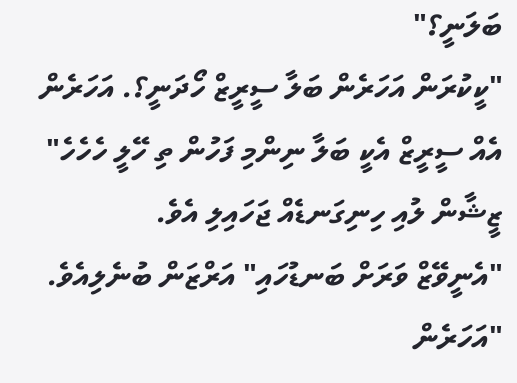ބަލަނީ؟"
"ކީކުރަން އަހަރެން ބަލާ ސީރީޒް ހޯދަނީ؟. އަހަރެން އެއް ސީރީޒް އެކީ ބަލާ ނިންމި ފަހުން ތި ހޭލީ ހެހެހެ" ޒީޝާން ލުއި ހިނިގަނޑެއް ޖަހައިލި އެވެ.
"އެނީވޭޒް ވަރަށް ބަނޑުހައި" އަރްޒަން ބުނެލިއެވެ.
"އަހަރެން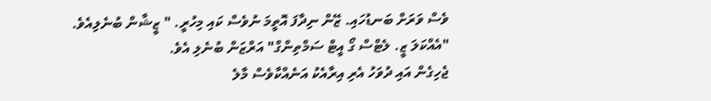ވެސް ވަރަށް ބަނޑުހައި. ޒޭން ނިދާފަ އޮތީމަ ނުވެސް ކައި މިހުރީ. " ޒީޝާން ބުނެލިއެވެ.
"އެއްކަލަ ޒީ. ލެޓްސް ގޯ އީޓް ސަމްތިންގް" އަރްޒަން ބުނެލި އެވެ.
ޖެހިގެން އައި ދުވަހު އެރި އިރާއެކު އަނެއްކާވެސް މާލެ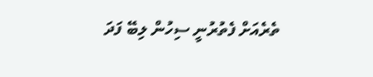ތެރެއަށް ފެތުރުނީ ސިހުން ލިބޭ ފަދަ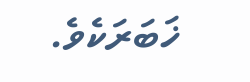ޚަބަރަކެވެ.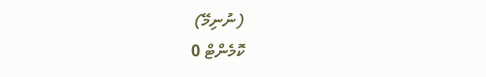(ނުނިމޭ)
ކޮމެންޓް 0